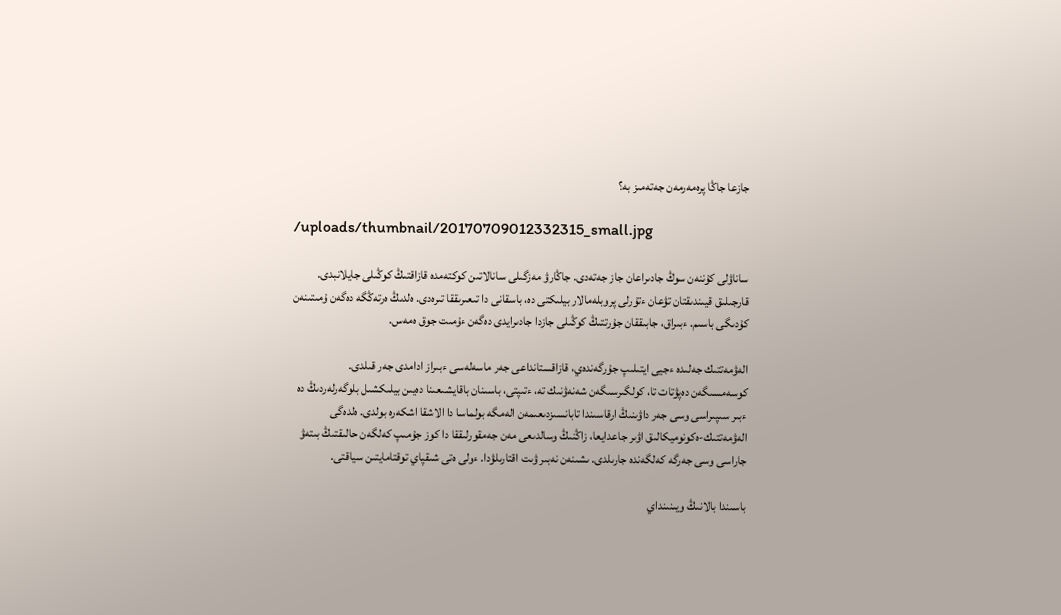جازعا جاڭا پرەمەرمەن جەتەمىز بە؟

/uploads/thumbnail/20170709012332315_small.jpg

ساناۋلى كۇننەن سوڭ جادىراعان جاز جەتەدى. جاڭارۋ مەزگىلى سانالاتىن كوكتەمدە قازاقتىڭ كوڭىلى جايلانبدى. قارجىلىق قيىندىقتان تۋعان ءتۇرلى پروبلەمالار بيلىكتى دە، باسقانى دا تىعىرىققا تىرەدى. ەلدىڭ ەرتەڭگە دەگەن ۇمىتىنەن كۇدىگى باسىم. ءبىراق، جابىققان جۇرتتىڭ كوڭىلى جازدا جادىرايدى دەگەن ءۇمىت جوق ەمەس.

الەۋمەتتىك جەلىدە ءجيى ايتىلىپ جۇرگەندەي، قازاقستانداعى جەر ماسەلەسى ءبىراز ادامدى جەر قىلدى. كوسەمسىگەن دەپۋتات تا، كولگىرسىگەن شەنەۋنىك تە، ءتىپتى، باسىنان باقايشىعىنا دەيىن بيلىكشىل بلوگەرلەردىڭ دە ءبىر سىپىراسى وسى جەر داۋىنىڭ ارقاسىندا تابانسىزدىعىمەن الەمگە بولماسا دا الاشقا اشكەرە بولدى. ەلدەگى الەۋمەتتىك-ەكونوميكالىق اۋىر جاعدايعا، زاڭنىڭ وسالدىعى مەن جەمقورلىققا دا كوز جۇمىپ كەلگەن حالىقتىڭ بىتەۋ جاراسى وسى جەرگە كەلگەندە جارىلدى. ىشىنەن نەبىر ۋىت اقتارىلۋدا. ءولى ەتى شىقپاي توقتامايتىن سياقتى.

باسىندا بالانىڭ ويىنىنداي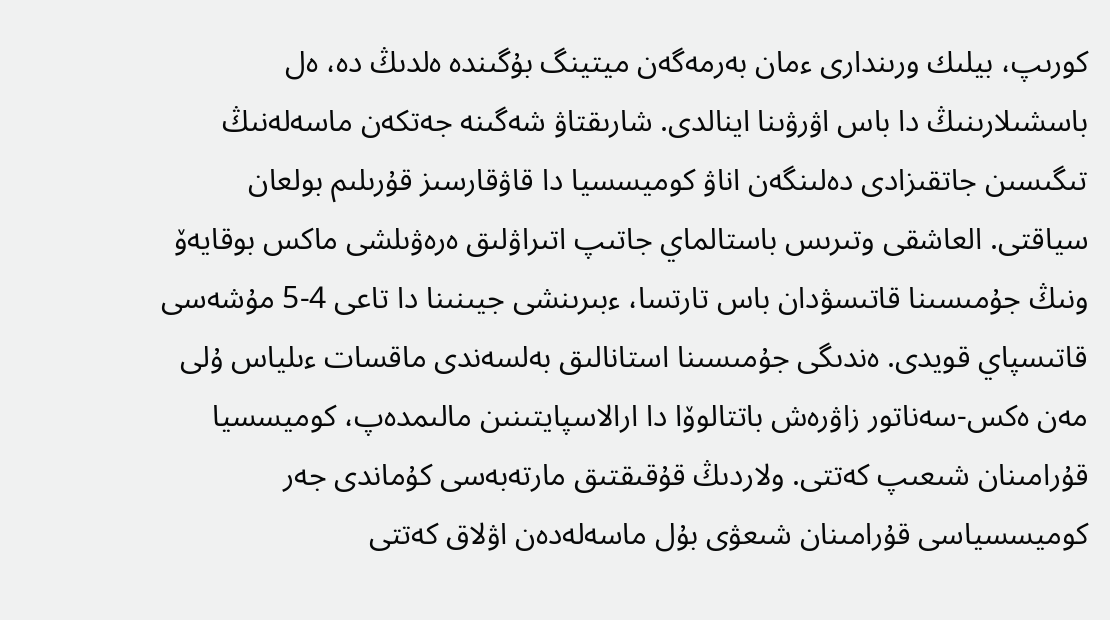كورىپ، بيلىك ورىندارى ءمان بەرمەگەن ميتينگ بۇگىندە ەلدىڭ دە، ەل باسشىلارىنىڭ دا باس اۋرۋىنا اينالدى. شارىقتاۋ شەگىنە جەتكەن ماسەلەنىڭ تىگىسىن جاتقىزادى دەلىنگەن اناۋ كوميسسيا دا قاۋقارسىز قۇرىلىم بولعان سياقتى. العاشقى وتىرىس باستالماي جاتىپ اتىراۋلىق ەرەۋىلشى ماكس بوقايەۆ ونىڭ جۇمىسىنا قاتىسۋدان باس تارتسا، ءبىرىنشى جيىنىنا دا تاعى 4-5 مۇشەسى قاتىسپاي قويدى. ەندىگى جۇمىسىنا استانالىق بەلسەندى ماقسات ءىلياس ۇلى مەن ەكس-سەناتور زاۋرەش باتتالوۆا دا ارالاسپايتىنىن مالىمدەپ، كوميسسيا قۇرامىنان شىعىپ كەتتى. ولاردىڭ قۇقىقتىق مارتەبەسى كۇماندى جەر كوميسسياسى قۇرامىنان شىعۋى بۇل ماسەلەدەن اۋلاق كەتتى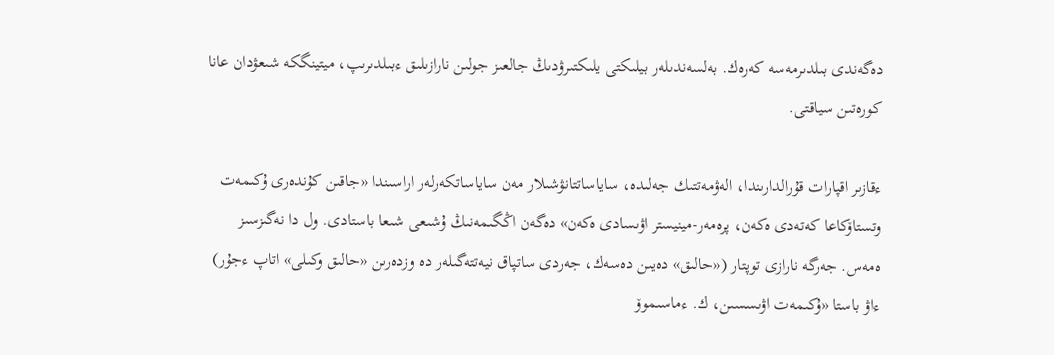دەگەندى بىلدىرمەسە كەرەك. بەلسەندىلەر بيلىكتى يلىكتىرۋدىڭ جالعىز جولىن نارازىلىق ءبىلدىرىپ، ميتينگكە شىعۋدان عانا كورەتىن سياقتى.

ءقازىر اقپارات قۇرالدارىندا، الەۋمەتتىك جەلىدە، ساياساتتانۋشىلار مەن ساياساتكەرلەر اراسىندا «جاقىن كۇندەرى ۇكىمەت وتستاۆكاعا كەتەدى ەكەن، پرەمەر-مينيستر اۋىسادى ەكەن» دەگەن اڭگىمەنىڭ ۇشىعى شىعا باستادى. ول دا نەگىزسىز ەمەس. جەرگە نارازى توپتار («حالىق» دەيىن دەسەك، جەردى ساتپاق نيەتتەگىلەر دە وزدەرىن «حالىق وكىلى» اتاپ ءجۇر) ءاۋ باستا «ۇكىمەت اۋىسسىن، ك. ءماسىموۆ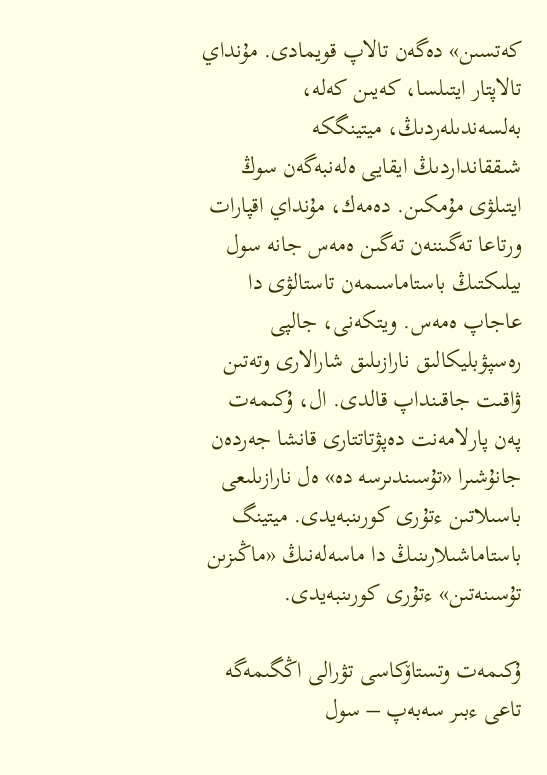كەتسىن» دەگەن تالاپ قويمادى. مۇنداي تالاپتار ايتىلسا، كەيىن كەلە، بەلسەندىلەردىڭ، ميتينگكە شىققانداردىڭ ايقايى ەلەنبەگەن سوڭ ايتىلۋى مۇمكىن. دەمەك، مۇنداي اقپارات ورتاعا تەگىننەن تەگىن ەمەس جانە سول بيلىكتىڭ باستاماسىمەن تاستالۋى دا عاجاپ ەمەس. ويتكەنى، جالپى رەسپۋبليكالىق نارازىلىق شارالارى وتەتىن ۋاقىت جاقىنداپ قالدى. ال، ۇكىمەت پەن پارلامەنت دەپۋتاتتارى قانشا جەردەن جانۇشىرا «تۇسىندىرسە دە» ەل نارازىلىعى باسىلاتىن ءتۇرى كورىنبەيدى. ميتينگ باستاماشىلارىنىڭ دا ماسەلەنىڭ «ماڭىزىن تۇسىنەتىن» ءتۇرى كورىنبەيدى.

ۇكىمەت وتستاۆكاسى تۋرالى اڭگىمەگە تاعى ءبىر سەبەپ – سول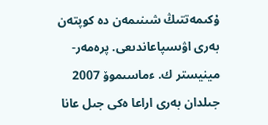ۇكىمەتتىڭ شىنىمەن دە كوپتەن بەرى اۋىسپاعاندىعى. پرەمەر-مينيستر ك. ءماسىموۆ 2007 جىلدان بەرى اراعا ەكى جىل عانا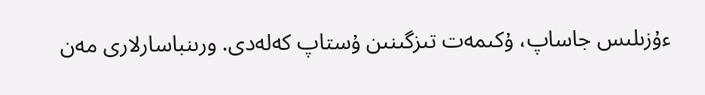ءۇزىلىس جاساپ، ۇكىمەت تىزگىنىن ۇستاپ كەلەدى. ورىنباسارلارى مەن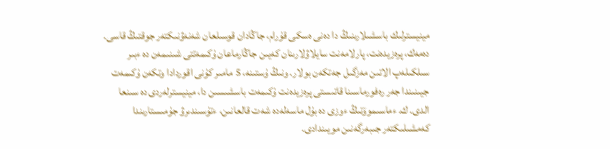مينيسترلىك باسشىلارىنىڭ دا دەنى ەسكى قۇرام، جاڭادان قوسىلعان شەنەۋنىكتەر جوقتىڭ قاسى. دەمەك، پرەزيدەنت، پارلامەنت سايلاۋلارىنان كەيىن جاڭارماعان ۇكىمەتتى شىنىمەن دە ءبىر سىلكىلەپ الاتىن مەزگىل جەتكەن بولار. ونىڭ ۇستىنە، 5 مامىر كۇنى اقوردادا وتكەن ۇكىمەت جيىنىندا جەر رەفورماسىنا قاتىستى پرەزيدەنت ۇكىمەت باسشىسىن دا، مينيسترلەردى دە سىنعا الدى. ك. ءماسىموۆتىڭ ءوزى دە بۇل ماسەلەدە شەت قالعانىن، ءتۇسىندىرۋ جۇمىستارىندا كەمشىلىكتەر جىبەرگەنىن مويىندادى.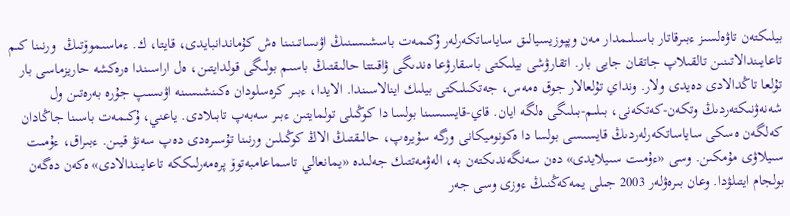بيلىكتەن تاۋەلسىز ءبىرقاتار باسىلىمدار مەن وپپوزيسيالىق ساياساتكەرلەر ۇكىمەت باسشىسىنىڭ اۋىساتىنىنا ەش كۇماندانبايدى، قايتا، ك. ءماسىموۆتىڭ  ورنىنا كىم تاعايىندالاتىنىن تالقىلاپ جاتقان جايى بار. اتقارۋشى بيلىكتى باسقارۋعا ەندىگى ۋاقىتتا حالىقتىڭ باسىم بولىگى قولدايتىن، ەل اراسىندا ەرەكشە حاريزماسى بار تۇلعا تاڭدالادى دەيدى ولار. ونداي تۇلعالار جوق ەمەس، جەتكىلىكتى بيلىك اينالاسىندا. الايدا، ءبىر كرەسلودان ەكىنشىسىنە اۋىسىپ جۇرە بەرەتىن ول شەنەۋنىكتەردىڭ وتكەن-كەتكەنى، بىلىم-بىلىگى ەلگە ايان. قاي-قايسىسىنا بولسا دا كوڭىلى تولمايتىن ءبىر سەبەپ تابىلادى. ياعني، ۇكىمەت باسىنا جاڭادان كەلگەن ەسكى ساياساتكەرلەردىڭ قايسىسى بولسا دا ەكونوميكانى ورگە سۇيرەپ، حالىقتىڭ الاڭ كوڭىلىن ورنىنا تۇسىرەدى دەپ سەنۋ قيىن. ءبىراق، ءۇمىت سىيلاۋى مۇمكىن. وسى «ءۇمىت سىيلايدى» دەن سەنگەندىكتەن بە، الەۋمەتتىك جەلىدە «يمانعالي تاسماعامبەتوۆ پرەمەرلىككە تاعايىندالادى» ەكەن دەگەن بولجام ايتىلۋدا. وعان بىرەۋلەر 2003 جىلى يمەكەڭنىڭ ءوزى وسى جەر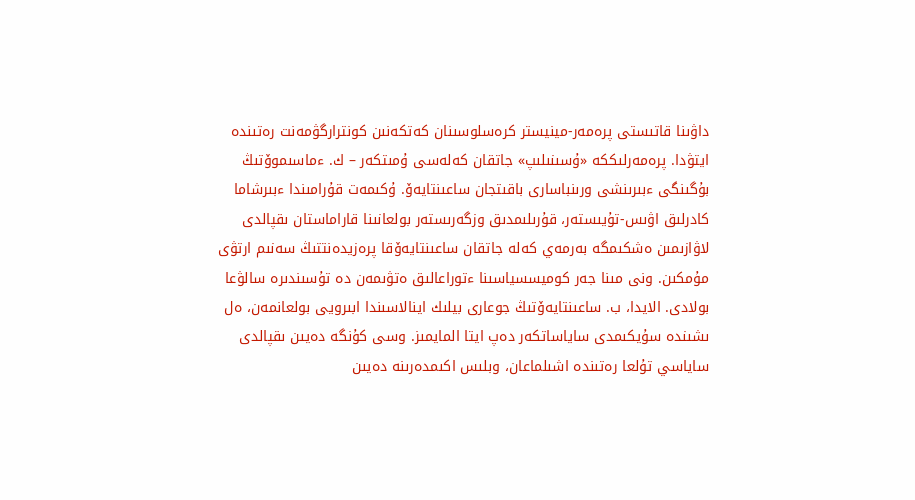داۋىنا قاتىستى پرەمەر-مينيستر كرەسلوسىنان كەتكەنىن كونترارگۋمەنت رەتىندە ايتۋدا. پرەمەرلىككە «ۇسىنىلىپ» جاتقان كەلەسى ۇمىتكەر – ك. ءماسىموۆتىڭ بۇگىنگى ءبىرىنشى ورىنباسارى باقىتجان ساعىنتايەۆ. ۇكىمەت قۇرامىندا ءبىرشاما كادرلىق اۋىس-تۇيىستەر، قۇرىلىمدىق وزگەرىستەر بولعانىنا قاراماستان ىقپالدى لاۋازىمىن ەشكىمگە بەرمەي كەلە جاتقان ساعىنتايەۆقا پرەزيدەنتتىڭ سەنىم ارتۋى مۇمكىن. ونى مىنا جەر كوميسسياسىنا ءتوراعالىق ەتۋىمەن دە تۇسىندىرە سالۋعا بولادى. الايدا، ب. ساعىنتايەۆتىڭ جوعارى بيلىك اينالاسىندا ابىرويى بولعانمەن، ەل ىشىندە سۇيكىمدى ساياساتكەر دەپ ايتا المايمىز. وسى كۇنگە دەيىن ىقپالدى ساياسي تۇلعا رەتىندە اشىلماعان، وبلىس اكىمدەرىنە دەيىن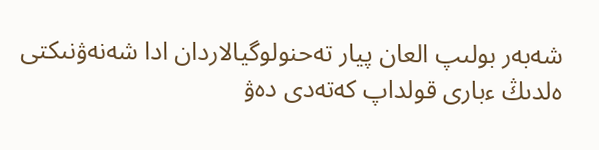شەبەر بولىپ العان پيار تەحنولوگيالاردان ادا شەنەۋنىكتى ەلدىڭ ءبارى قولداپ كەتەدى دەۋ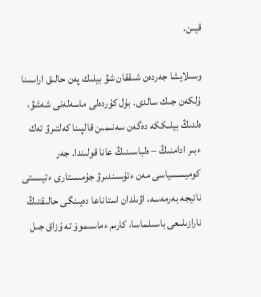قيىن.

وسىلايشا جەردەن شىققان شۋ بيلىك پەن حالىق اراسىنا ۇلكەن جىك سالدى. بۇل كۇردەلى ماسەلەنى شەشۋ، ەلدىڭ بيلىككە دەگەن سەنىمىن قالپىنا كەلتىرۋ تەك ءبىر ادامنىڭ – ەلباسىنىڭ عانا قولىندا. جەر كوميسسياسى مەن ءتۇسىندىرۋ جۇمىستارى ءتيىستى ناتيجە بەرمەسە، اۋىلدان استاناعا دەيىنگى حالىقتىڭ نارازىلىعى باسىلماسا، كارىم ءماسىموۆ تە ۇزاق جىل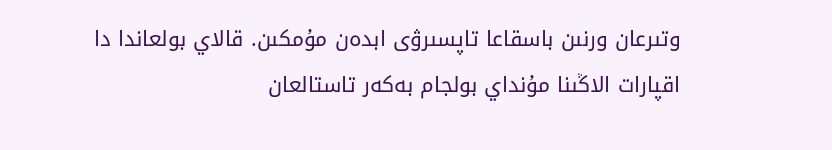وتىرعان ورنىن باسقاعا تاپسىرۋى ابدەن مۇمكىن. قالاي بولعاندا دا اقپارات الاڭىنا مۇنداي بولجام بەكەر تاستالعان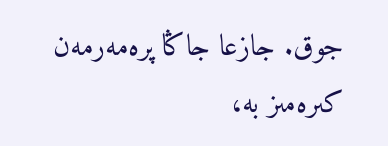جوق. جازعا جاڭا پرەمەرمەن كىرەمىز بە،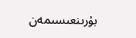بۇرىنعىسىمەن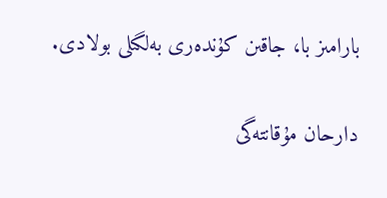بارامىز با، جاقىن كۇندەرى بەلگىلى بولادى.

دارحان مۇقانتەگى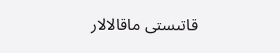قاتىستى ماقالالار